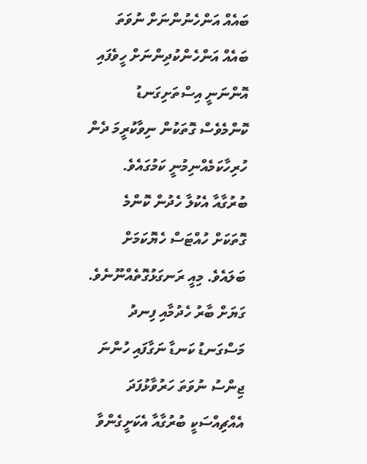ބައެއް އަންހެނުންނަށް ނުވަތަ ބައެއް އަންހެންކުދިންނަށް ހީވެފައި އޮންނަނީ އިސްތަށިގަނޑު ކޮންމެވެސް ގޮތަކުން ނިވާކުރީމަ ދެން ހުރިހާކަމެއްނިމުނީ ކަމުގައެވެ. ބުރުގާއާ އެކުލާ ހެދުން ކޮންމެ ގޮތަކަށް ހުއްޓަސް ހެޔޮކަމަށް ބަލައެވެ. މިއީ ރަނގަޅުގޮތެއްނޫނެވެ.
ގަޔަށް ބާރު ހެދުމާއި ފިނދު މަސްގަނޑު ކަނޑާ ނަގާފައި ހުންނަ ޖިންސު ނުވަތަ ހަރުވާޅުފަދަ އެއްޗިއްސަކީ ބުރުގާއާ އެކަށީގެންވާ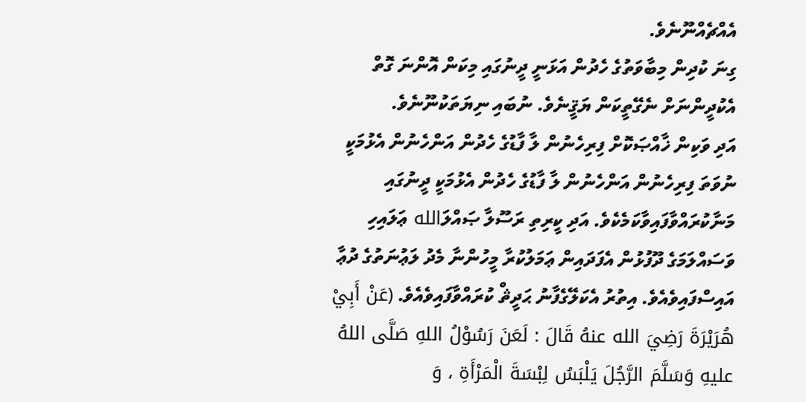އެއްޗެއްނޫނެވެ.
ގިނަ ކުދިން މިބާވަތުގެ ހެދުން އަޅަނީ ދީނުގައި މިކަން އޮންނަ ގޮތް އެކުދީންނަށް ނެގޭތީކަން ޔަޤީނެވެ. ނުބައި ނިޔަތަކުނޫނެވެ.
އަދި ވަކިން ޚާއްޞަކޮށް ފިރިހެނުން ލާ ފާޑުގެ ހެދުން އަންހެނުން އެޅުމަކީ ނުވަތަ ފިރިހެނުން އަންހެނުން ލާ ފާޑުގެ ހެދުން އެޅުމަކީ ދީނުގައި މަނާކުރައްވާފައިވާކަމެކެވެ. އަދި ކީރިތި ރަސޫލާ ޞައްލަالله ޢަލައިހި ވަސައްލަމަގެ ދޫފުޅުން އެފަދައިން ޢަމަލުކުރާ މީހުންނާ މެދު ލަޢުނަތުގެ ދުޢާ އައިސްފައިވެއެވެ. އިތުރު އެކަލޭގެފާނު ޙަދީޘް ކުރައްވާފައިވެއެވެ. (عَنْ أَبِيْ هُرَيْرَةَ رَضِيَ الله عنهُ قَالَ : لَعَنَ رَسُوْلُ اللهِ صَلَّى اللهُ عليهِ وَسَلَّمَ الرَّجُلَ يَلْبَسُ لِبْسَةَ الْمَرْأَةِ ، وَ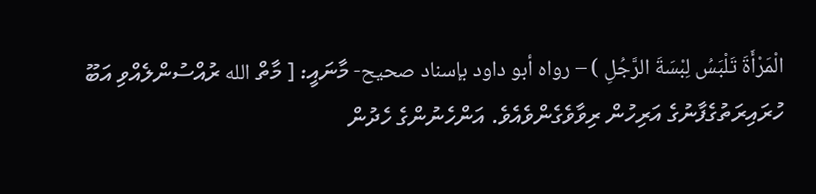الْمَرْأَةَ تَلْبَسُ لِبْسَةَ الرَّجُلِ ) – رواه أبو داود بإسناد صحيح- މާނައީ: [ މާތް الله ރުއްސުންލެއްވި އަބޫ ހުރައިރަތުގެފާނުގެ އަރިހުން ރިވާވެގެންވެއެވެ. އަންހެނުންގެ ހެދުން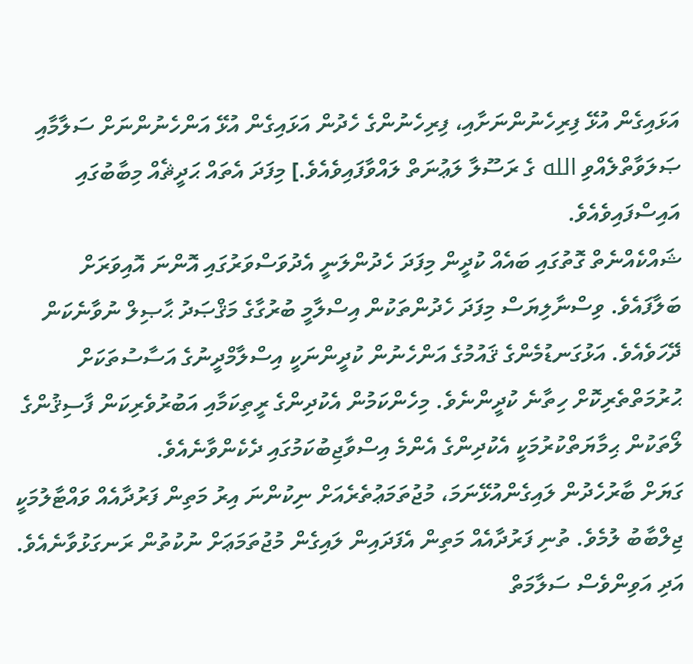އަޅައިގެން އުޅޭ ފިރިހެނުންނަށާއި، ފިރިހެނުންގެ ހެދުން އަޅައިގެން އުޅޭ އަންހެނުންނަށް ސަލާމާއި ޞަލަވާތްލެއްވި الله ގެ ރަސޫލާ ލަޢުނަތް ލައްވާފައިވެއެވެ.] މިފަދަ އެތައް ޙަދީޘެއް މިބާބުގައި އައިސްފައިވެއެވެ.
ޝައްކެއްނެތް ގޮތުގައި ބައެއް ކުދީން މިފަދަ ހެދުންލަނީ އެދުވަސްވަރުގައި އޮންނަ އޮއިވަރަށް ބަލާފައެވެ. ވިސްނާލިޔަސް މިފަދަ ހެދުންތަކުން އިސްލާމީ ބުރުގާގެ މަޤްޞަދު ޙާޞިލް ނުވާނެކަން ދޭހަވެއެވެ. އަޅުގަނޑުމެންގެ ޤައުމުގެ އަންހެނުން ކުދީންނަކީ އިސްލާމްދީނުގެ އަސާސުތަކަށް ޙުރުމަތްތެރިކޮށް ހިތާނެ ކުދީންނެވެ. މިހެންކަމުން އެކުދިންގެ ރީތިކަމާއި އަބުރުވެރިކަން ފާސިޤުންގެ ލޯތަކުން ޙިމާޔަތްކުރުމަކީ އެކުދިންގެ އެންމެ އިސްވާޖިބުކަމުގައި ދެކެންވާނެއެވެ.
ގަޔަށް ބާރުހެދުން ލައިގެންއުޅޭނަމަ، މުޖުތަމަޢުތެރެއަށް ނިކުންނަ އިރު މަތިން ފަރުދާއެއް ވައްޓާލުމަކީ ޖިލްބާބު ލުމެވެ. ތުނި ފަރުދާއެއް މަތިން އެފަދައިން ލައިގެން މުޖުތަމަޢަށް ނުކުތުން ރަނގަޅުވާނެއެވެ. އަދި އަވިންވެސް ސަލާމަތް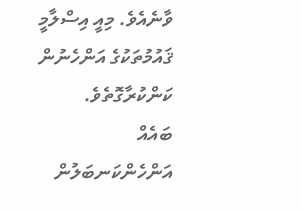ވާނެއެވެ. މިއީ އިސްލާމީ ޤައުމުތަކުގެ އަންހެނުން ކަންކުރާގޮތެވެ.
ބައެއް އަންހެންކަނބަލުން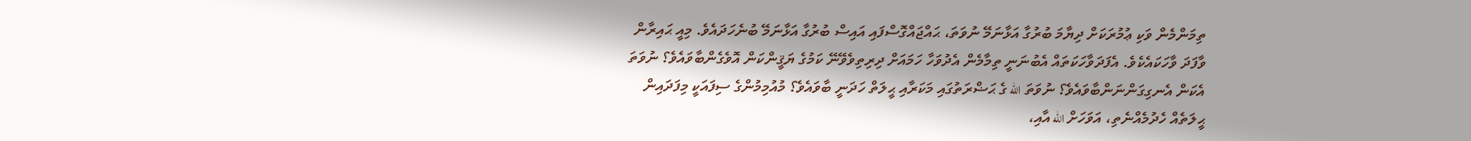ތިމަންމެން ވަކި ޢުމުރަކަށް ދިޔާމަ ބުރުގާ އަޅާނަމޭ ނުވަތަ، ޙައްޖައްގޮސްފައި އައިސް ބުރުގާ އަޅާނަމޭ ބުނެހަދައެވެ. މިއީ ޙައިރާން ވާފަދަ ވާހަކައެކެވެ. އެފަދަވާހަކަތައް އެބުނަނީ ތިމާމެން އެދުވަހާ ހަމައަށް ދިރިތިވެވޭނޭ ކަމުގެ ޔަޤީންކަން އޮވެގެންބާވައެވެ؟ ނުވަތަ އެކަން އެނގިގަންނަންބާވައެވެ؟ ނުވަތަ الله ގެ ޙަޟްރަތުގައި މަކަރާއި ޙީލަތް ހަދަނީ ބާވައެވެ؟ މުއުމިމުންގެ ސިފައަކީ މިފަދައިން ޙީލަތެއް ހެދުމެއްނެތި، އަވަހަށް الله އާއި،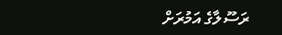ރަސޫލާގެ އަމުރަށް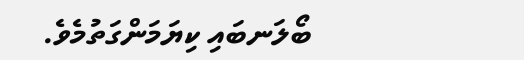ބޯލަނބައި ކިޔަމަންގަތުމެވެ.